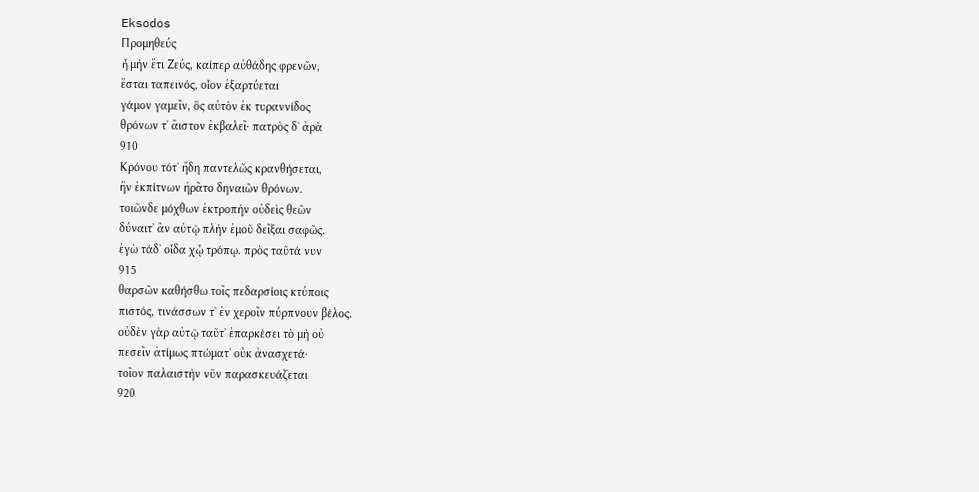Eksodos
Προμηθεύς
ἦ μὴν ἔτι Ζεύς, καίπερ αὐθάδης φρενῶν,
ἔσται ταπεινός, οἷον ἐξαρτύεται
γάμον γαμεῖν, ὃς αὐτὸν ἐκ τυραννίδος
θρόνων τʼ ἄιστον ἐκβαλεῖ· πατρὸς δʼ ἀρὰ
910
Κρόνου τότʼ ἤδη παντελῶς κρανθήσεται,
ἣν ἐκπίτνων ἠρᾶτο δηναιῶν θρόνων.
τοιῶνδε μόχθων ἐκτροπὴν οὐδεὶς θεῶν
δύναιτʼ ἂν αὐτῷ πλὴν ἐμοῦ δεῖξαι σαφῶς.
ἐγὼ τάδʼ οἶδα χᾦ τρόπῳ. πρὸς ταῦτά νυν
915
θαρσῶν καθήσθω τοῖς πεδαρσίοις κτύποις
πιστός, τινάσσων τʼ ἐν χεροῖν πύρπνουν βέλος.
οὐδὲν γὰρ αὐτῷ ταῦτʼ ἐπαρκέσει τὸ μὴ οὐ
πεσεῖν ἀτίμως πτώματʼ οὐκ ἀνασχετά·
τοῖον παλαιστὴν νῦν παρασκευάζεται
920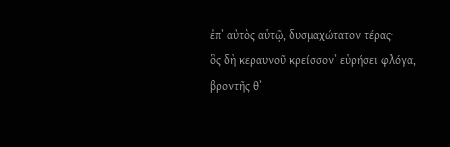ἐπʼ αὐτὸς αὑτῷ, δυσμαχώτατον τέρας·
ὃς δὴ κεραυνοῦ κρείσσονʼ εὑρήσει φλόγα,
βροντῆς θʼ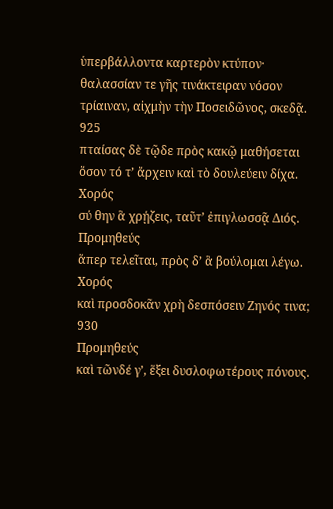ὑπερβάλλοντα καρτερὸν κτύπον·
θαλασσίαν τε γῆς τινάκτειραν νόσον
τρίαιναν, αἰχμὴν τὴν Ποσειδῶνος, σκεδᾷ.
925
πταίσας δὲ τῷδε πρὸς κακῷ μαθήσεται
ὅσον τό τʼ ἄρχειν καὶ τὸ δουλεύειν δίχα.
Χορός
σύ θην ἃ χρῄζεις, ταῦτʼ ἐπιγλωσσᾷ Διός.
Προμηθεύς
ἅπερ τελεῖται, πρὸς δʼ ἃ βούλομαι λέγω.
Χορός
καὶ προσδοκᾶν χρὴ δεσπόσειν Ζηνός τινα;
930
Προμηθεύς
καὶ τῶνδέ γʼ, ἕξει δυσλοφωτέρους πόνους.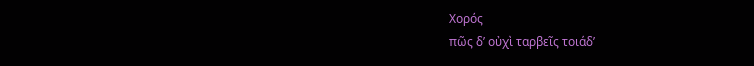Χορός
πῶς δʼ οὐχὶ ταρβεῖς τοιάδʼ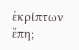ἐκρίπτων ἔπη;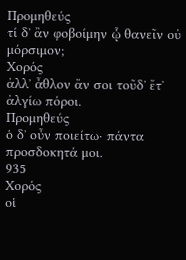Προμηθεύς
τί δʼ ἂν φοβοίμην ᾧ θανεῖν οὐ μόρσιμον;
Χορός
ἀλλʼ ἆθλον ἄν σοι τοῦδʼ ἔτʼ ἀλγίω πόροι.
Προμηθεύς
ὁ δʼ οὖν ποιείτω· πάντα προσδοκητά μοι.
935
Χορός
οἱ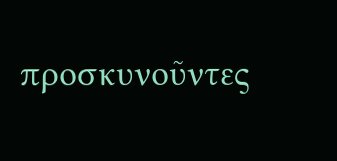προσκυνοῦντες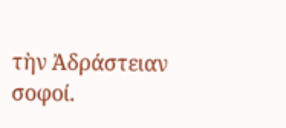τὴν Ἀδράστειαν σοφοί.